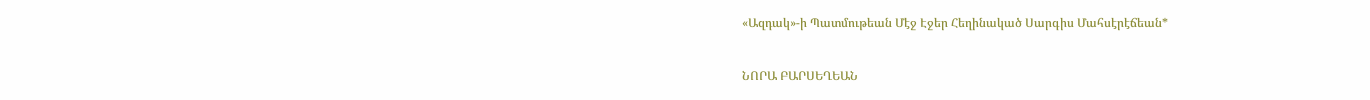«Ազդակ»-ի Պատմութեան Մէջ Էջեր Հեղինակած Սարգիս Մահսէրէճեան*

ՆՈՐԱ ԲԱՐՍԵՂԵԱՆ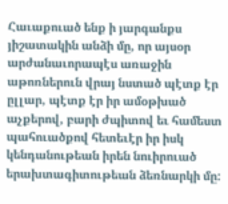Հաւաքուած ենք ի յարգանքս յիշատակին անձի մը, որ այսօր արժանաւորապէս առաջին աթոռներուն վրայ նստած պէտք էր ըլլար, պէտք էր իր ամօթխած աչքերով, բարի ժպիտով եւ համեստ պահուածքով հետեւէր իր իսկ կենդանութեան իրեն նուիրուած երախտագիտութեան ձեռնարկի մը: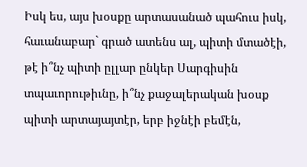Իսկ ես, այս խօսքը արտասանած պահուս իսկ, հաւանաբար` գրած ատենս ալ, պիտի մտածէի, թէ ի՞նչ պիտի ըլլար ընկեր Սարգիսին տպաւորութիւնը, ի՞նչ քաջալերական խօսք պիտի արտայայտէր, երբ իջնէի բեմէն,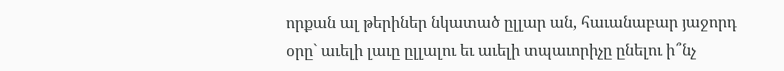որքան ալ թերիներ նկատած ըլլար ան, հաւանաբար յաջորդ օրը` աւելի լաւը ըլլալու եւ աւելի տպաւորիչը ընելու ի՞նչ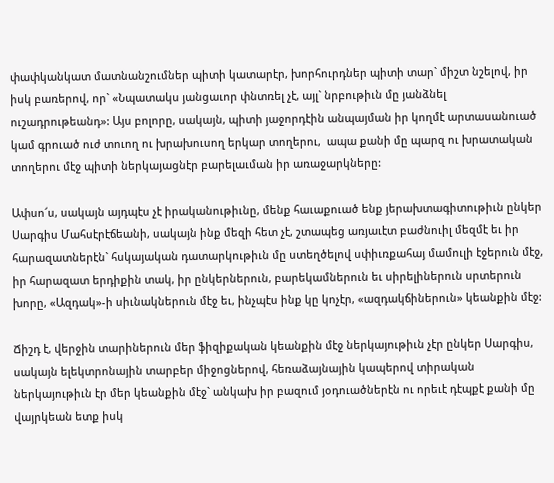փափկանկատ մատնանշումներ պիտի կատարէր, խորհուրդներ պիտի տար` միշտ նշելով, իր իսկ բառերով, որ` «Նպատակս յանցաւոր փնտռել չէ, այլ` նրբութիւն մը յանձնել ուշադրութեանդ»: Այս բոլորը, սակայն, պիտի յաջորդէին անպայման իր կողմէ արտասանուած կամ գրուած ուժ տուող ու խրախուսող երկար տողերու,  ապա քանի մը պարզ ու խրատական տողերու մէջ պիտի ներկայացնէր բարելաւման իր առաջարկները:

Ափսո՜ս, սակայն այդպէս չէ իրականութիւնը, մենք հաւաքուած ենք յերախտագիտութիւն ընկեր Սարգիս Մահսէրէճեանի, սակայն ինք մեզի հետ չէ, շտապեց առյաւէտ բաժնուիլ մեզմէ եւ իր հարազատներէն` հսկայական դատարկութիւն մը ստեղծելով սփիւռքահայ մամուլի էջերուն մէջ, իր հարազատ երդիքին տակ, իր ընկերներուն, բարեկամներուն եւ սիրելիներուն սրտերուն խորը, «Ազդակ»-ի սիւնակներուն մէջ եւ, ինչպէս ինք կը կոչէր, «ազդակճիներուն» կեանքին մէջ:

Ճիշդ է, վերջին տարիներուն մեր ֆիզիքական կեանքին մէջ ներկայութիւն չէր ընկեր Սարգիս, սակայն ելեկտրոնային տարբեր միջոցներով, հեռաձայնային կապերով տիրական ներկայութիւն էր մեր կեանքին մէջ` անկախ իր բազում յօդուածներէն ու որեւէ դէպքէ քանի մը վայրկեան ետք իսկ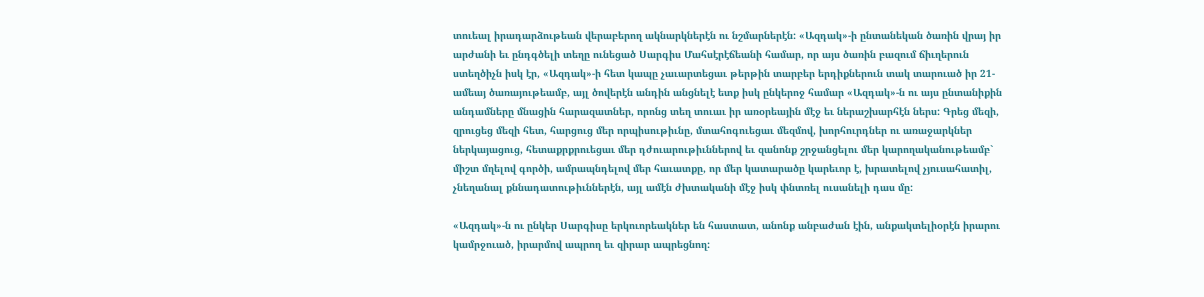տուեալ իրադարձութեան վերաբերող ակնարկներէն ու նշմարներէն: «Ազդակ»-ի ընտանեկան ծառին վրայ իր արժանի եւ ընդգծելի տեղը ունեցած Սարգիս Մահսէրէճեանի համար, որ այս ծառին բազում ճիւղերուն ստեղծիչն իսկ էր, «Ազդակ»-ի հետ կապը չաւարտեցաւ թերթին տարբեր երդիքներուն տակ տարուած իր 21-ամեայ ծառայութեամբ, այլ ծովերէն անդին անցնելէ ետք իսկ ընկերոջ համար «Ազդակ»-ն ու այս ընտանիքին անդամները մնացին հարազատներ, որոնց տեղ տուաւ իր առօրեային մէջ եւ ներաշխարհէն ներս: Գրեց մեզի, զրուցեց մեզի հետ, հարցուց մեր որպիսութիւնը, մտահոգուեցաւ մեզմով, խորհուրդներ ու առաջարկներ ներկայացուց, հետաքրքրուեցաւ մեր դժուարութիւններով եւ զանոնք շրջանցելու մեր կարողականութեամբ` միշտ մղելով գործի, ամրապնդելով մեր հաւատքը, որ մեր կատարածը կարեւոր է, խրատելով չյուսահատիլ, չնեղանալ քննադատութիւններէն, այլ ամէն ժխտականի մէջ իսկ փնտռել ուսանելի դաս մը:

«Ազդակ»-ն ու ընկեր Սարգիսը երկուորեակներ են հաստատ, անոնք անբաժան էին, անքակտելիօրէն իրարու կամրջուած, իրարմով ապրող եւ զիրար ապրեցնող: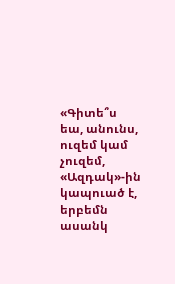«Գիտե՞ս եա, անունս, ուզեմ կամ չուզեմ, «Ազդակ»-ին կապուած է, երբեմն ասանկ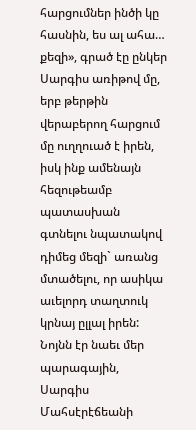հարցումներ ինծի կը հասնին, ես ալ ահա… քեզի», գրած էը ընկեր Սարգիս առիթով մը, երբ թերթին վերաբերող հարցում մը ուղղուած է իրեն, իսկ ինք ամենայն հեզութեամբ պատասխան գտնելու նպատակով դիմեց մեզի` առանց մտածելու, որ ասիկա աւելորդ տաղտուկ կրնայ ըլլալ իրեն: Նոյնն էր նաեւ մեր պարագային, Սարգիս Մահսէրէճեանի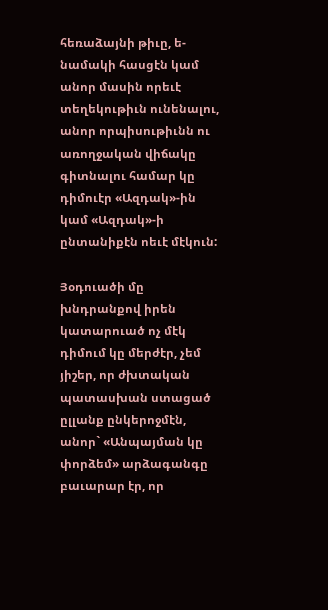հեռաձայնի թիւը, ե-նամակի հասցէն կամ անոր մասին որեւէ տեղեկութիւն ունենալու, անոր որպիսութիւնն ու առողջական վիճակը գիտնալու համար կը դիմուէր «Ազդակ»-ին կամ «Ազդակ»-ի ընտանիքէն ոեւէ մէկուն:

Յօդուածի մը խնդրանքով իրեն կատարուած ոչ մէկ դիմում կը մերժէր, չեմ յիշեր, որ ժխտական պատասխան ստացած ըլլանք ընկերոջմէն, անոր` «Անպայման կը փորձեմ» արձագանգը բաւարար էր, որ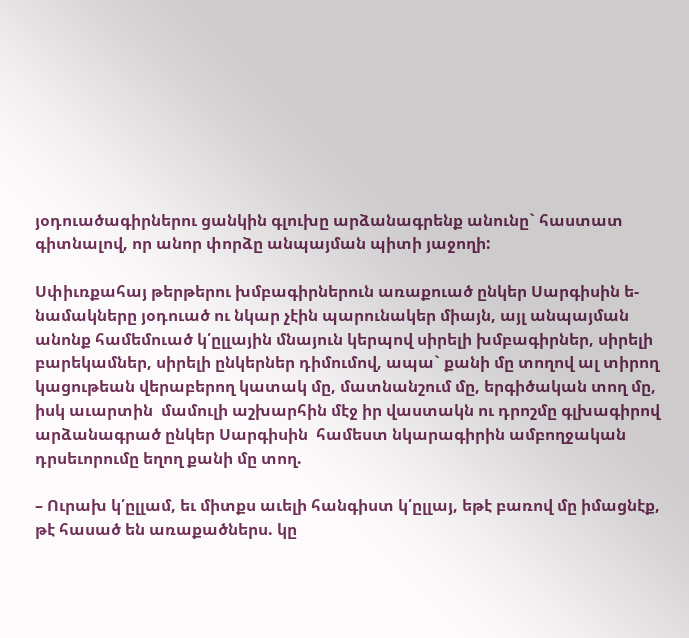յօդուածագիրներու ցանկին գլուխը արձանագրենք անունը` հաստատ գիտնալով, որ անոր փորձը անպայման պիտի յաջողի:

Սփիւռքահայ թերթերու խմբագիրներուն առաքուած ընկեր Սարգիսին ե-նամակները յօդուած ու նկար չէին պարունակեր միայն, այլ անպայման անոնք համեմուած կ՛ըլլային մնայուն կերպով սիրելի խմբագիրներ, սիրելի բարեկամներ, սիրելի ընկերներ դիմումով, ապա` քանի մը տողով ալ տիրող կացութեան վերաբերող կատակ մը, մատնանշում մը, երգիծական տող մը, իսկ աւարտին  մամուլի աշխարհին մէջ իր վաստակն ու դրոշմը գլխագիրով արձանագրած ընկեր Սարգիսին  համեստ նկարագիրին ամբողջական դրսեւորումը եղող քանի մը տող.

– Ուրախ կ՛ըլլամ, եւ միտքս աւելի հանգիստ կ՛ըլլայ, եթէ բառով մը իմացնէք, թէ հասած են առաքածներս. կը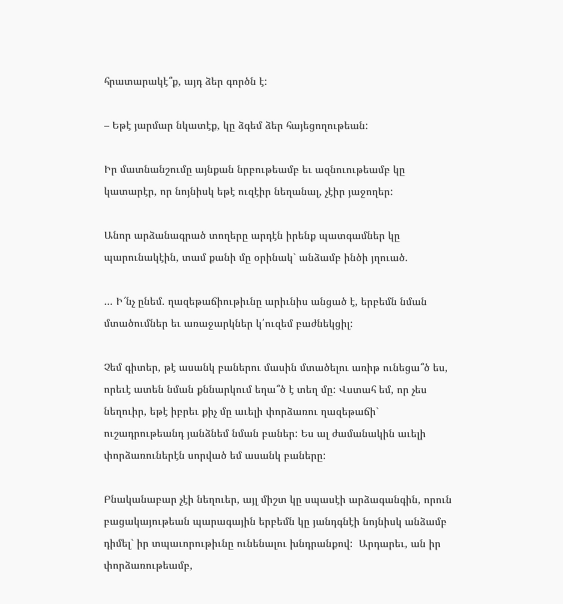հրատարակէ՞ք, այդ ձեր գործն է:

– Եթէ յարմար նկատէք, կը ձգեմ ձեր հայեցողութեան:

Իր մատնանշումը այնքան նրբութեամբ եւ ազնուութեամբ կը կատարէր, որ նոյնիսկ եթէ ուզէիր նեղանալ, չէիր յաջողեր:

Անոր արձանագրած տողերը արդէն իրենք պատգամներ կը պարունակէին, տամ քանի մը օրինակ` անձամբ ինծի յղուած.

… Ի՜նչ ընեմ. ղազեթաճիութիւնը արիւնիս անցած է, երբեմն նման մտածումներ եւ առաջարկներ կ՛ուզեմ բաժնեկցիլ:

Չեմ գիտեր, թէ ասանկ բաներու մասին մտածելու առիթ ունեցա՞ծ ես, որեւէ ատեն նման քննարկում եղա՞ծ է տեղ մը: Վստահ եմ, որ չես նեղուիր, եթէ իբրեւ քիչ մը աւելի փորձառու ղազեթաճի` ուշադրութեանդ յանձնեմ նման բաներ: Ես ալ ժամանակին աւելի փորձառուներէն սորված եմ ասանկ բաները:

Բնականաբար չէի նեղուեր, այլ միշտ կը սպասէի արձագանգին, որուն բացակայութեան պարագային երբեմն կը յանդգնէի նոյնիսկ անձամբ դիմել` իր տպաւորութիւնը ունենալու խնդրանքով:  Արդարեւ, ան իր փորձառութեամբ,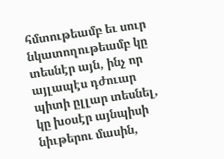հմտութեամբ եւ սուր նկատողութեամբ կը տեսնէր այն, ինչ որ այլապէս դժուար պիտի ըլլար տեսնել, կը խօսէր այնպիսի նիւթերու մասին,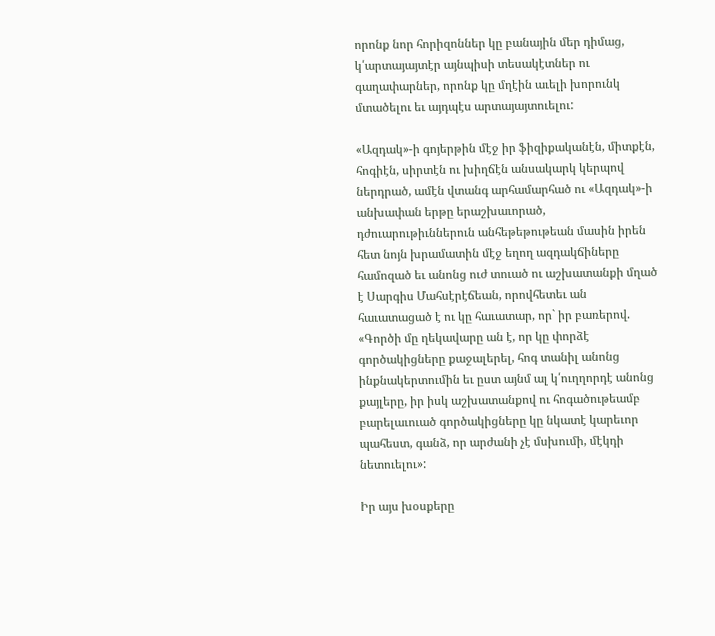որոնք նոր հորիզոններ կը բանային մեր դիմաց, կ՛արտայայտէր այնպիսի տեսակէտներ ու գաղափարներ, որոնք կը մղէին աւելի խորունկ մտածելու եւ այդպէս արտայայտուելու:

«Ազդակ»-ի գոյերթին մէջ իր ֆիզիքականէն, միտքէն, հոգիէն, սիրտէն ու խիղճէն անսակարկ կերպով ներդրած, ամէն վտանգ արհամարհած ու «Ազդակ»-ի անխափան երթը երաշխաւորած, դժուարութիւններուն անհեթեթութեան մասին իրեն հետ նոյն խրամատին մէջ եղող ազդակճիները համոզած եւ անոնց ուժ տուած ու աշխատանքի մղած է Սարգիս Մահսէրէճեան, որովհետեւ ան հաւատացած է ու կը հաւատար, որ` իր բառերով. «Գործի մը ղեկավարը ան է, որ կը փորձէ գործակիցները քաջալերել, հոգ տանիլ անոնց ինքնակերտումին եւ ըստ այնմ ալ կ՛ուղղորդէ անոնց քայլերը, իր իսկ աշխատանքով ու հոգածութեամբ բարելաւուած գործակիցները կը նկատէ կարեւոր պահեստ, գանձ, որ արժանի չէ մսխումի, մէկդի նետուելու»:

Իր այս խօսքերը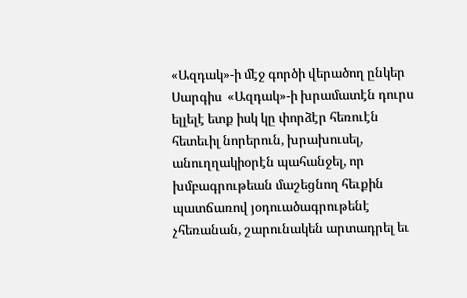«Ազդակ»-ի մէջ գործի վերածող ընկեր Սարգիս  «Ազդակ»-ի խրամատէն դուրս ելլելէ ետք իսկ կը փորձէր հեռուէն հետեւիլ նորերուն, խրախուսել, անուղղակիօրէն պահանջել, որ խմբագրութեան մաշեցնող հեւքին պատճառով յօդուածագրութենէ չհեռանան, շարունակեն արտադրել եւ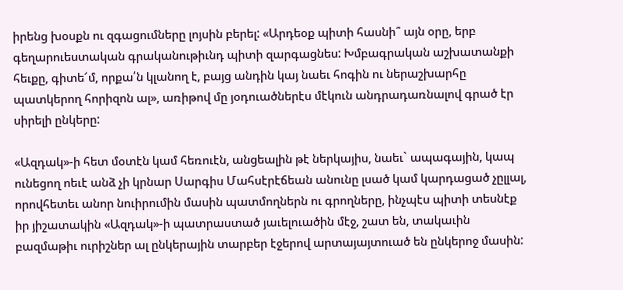իրենց խօսքն ու զգացումները լոյսին բերել: «Արդեօք պիտի հասնի՞ այն օրը, երբ գեղարուեստական գրականութիւնդ պիտի զարգացնես: Խմբագրական աշխատանքի հեւքը, գիտե՜մ, որքա՛ն կլանող է, բայց անդին կայ նաեւ հոգին ու ներաշխարհը պատկերող հորիզոն ալ», առիթով մը յօդուածներէս մէկուն անդրադառնալով գրած էր սիրելի ընկերը:

«Ազդակ»-ի հետ մօտէն կամ հեռուէն, անցեալին թէ ներկայիս, նաեւ` ապագային, կապ ունեցող ոեւէ անձ չի կրնար Սարգիս Մահսէրէճեան անունը լսած կամ կարդացած չըլլալ, որովհետեւ անոր նուիրումին մասին պատմողներն ու գրողները, ինչպէս պիտի տեսնէք իր յիշատակին «Ազդակ»-ի պատրաստած յաւելուածին մէջ, շատ են, տակաւին բազմաթիւ ուրիշներ ալ ընկերային տարբեր էջերով արտայայտուած են ընկերոջ մասին: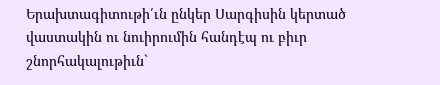Երախտագիտութի՛ւն ընկեր Սարգիսին կերտած վաստակին ու նուիրումին հանդէպ ու բիւր շնորհակալութիւն`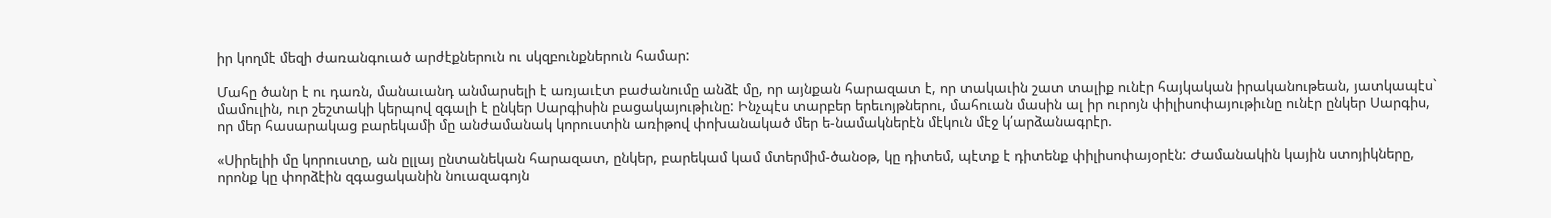իր կողմէ մեզի ժառանգուած արժէքներուն ու սկզբունքներուն համար:

Մահը ծանր է ու դառն, մանաւանդ անմարսելի է առյաւէտ բաժանումը անձէ մը, որ այնքան հարազատ է, որ տակաւին շատ տալիք ունէր հայկական իրականութեան, յատկապէս` մամուլին, ուր շեշտակի կերպով զգալի է ընկեր Սարգիսին բացակայութիւնը: Ինչպէս տարբեր երեւոյթներու, մահուան մասին ալ իր ուրոյն փիլիսոփայութիւնը ունէր ընկեր Սարգիս, որ մեր հասարակաց բարեկամի մը անժամանակ կորուստին առիթով փոխանակած մեր ե-նամակներէն մէկուն մէջ կ՛արձանագրէր.

«Սիրելիի մը կորուստը, ան ըլլայ ընտանեկան հարազատ, ընկեր, բարեկամ կամ մտերմիմ-ծանօթ, կը դիտեմ, պէտք է դիտենք փիլիսոփայօրէն: Ժամանակին կային ստոյիկները, որոնք կը փորձէին զգացականին նուազագոյն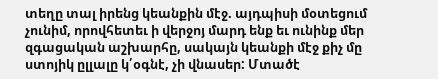տեղը տալ իրենց կեանքին մէջ. այդպիսի մօտեցում չունիմ, որովհետեւ ի վերջոյ մարդ ենք եւ ունինք մեր զգացական աշխարհը, սակայն կեանքի մէջ քիչ մը ստոյիկ ըլլալը կ՛օգնէ, չի վնասեր: Մտածէ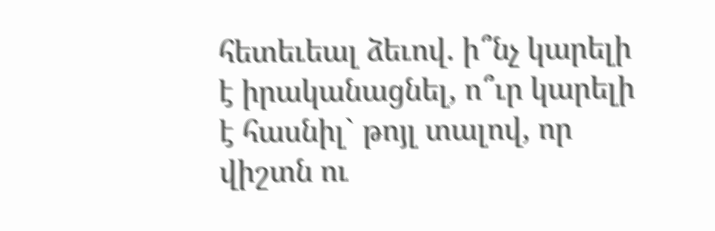հետեւեալ ձեւով. ի՞նչ կարելի է իրականացնել, ո՞ւր կարելի է հասնիլ` թոյլ տալով, որ վիշտն ու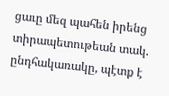ցաւը մեզ պահեն իրենց տիրապետութեան տակ. ընդհակառակը, պէտք է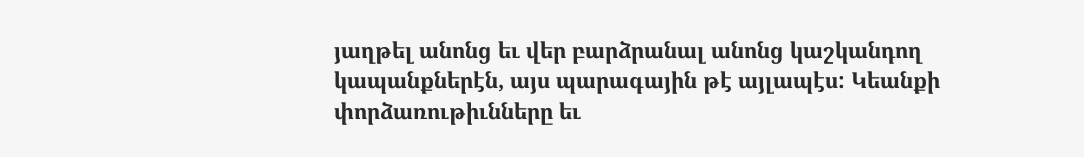յաղթել անոնց եւ վեր բարձրանալ անոնց կաշկանդող կապանքներէն, այս պարագային թէ այլապէս: Կեանքի փորձառութիւնները եւ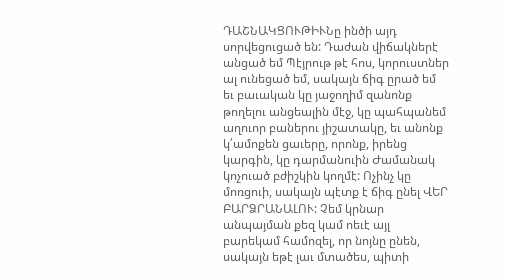ԴԱՇՆԱԿՑՈՒԹԻՒՆը ինծի այդ սորվեցուցած են: Դաժան վիճակներէ անցած եմ Պէյրութ թէ հոս, կորուստներ ալ ունեցած եմ, սակայն ճիգ ըրած եմ եւ բաւական կը յաջողիմ զանոնք թողելու անցեալին մէջ, կը պահպանեմ աղուոր բաներու յիշատակը, եւ անոնք կ՛ամոքեն ցաւերը, որոնք, իրենց կարգին, կը դարմանուին Ժամանակ կոչուած բժիշկին կողմէ: Ոչինչ կը մոռցուի, սակայն պէտք է ճիգ ընել ՎԵՐ ԲԱՐՁՐԱՆԱԼՈՒ: Չեմ կրնար անպայման քեզ կամ ոեւէ այլ բարեկամ համոզել, որ նոյնը ընեն, սակայն եթէ լաւ մտածես, պիտի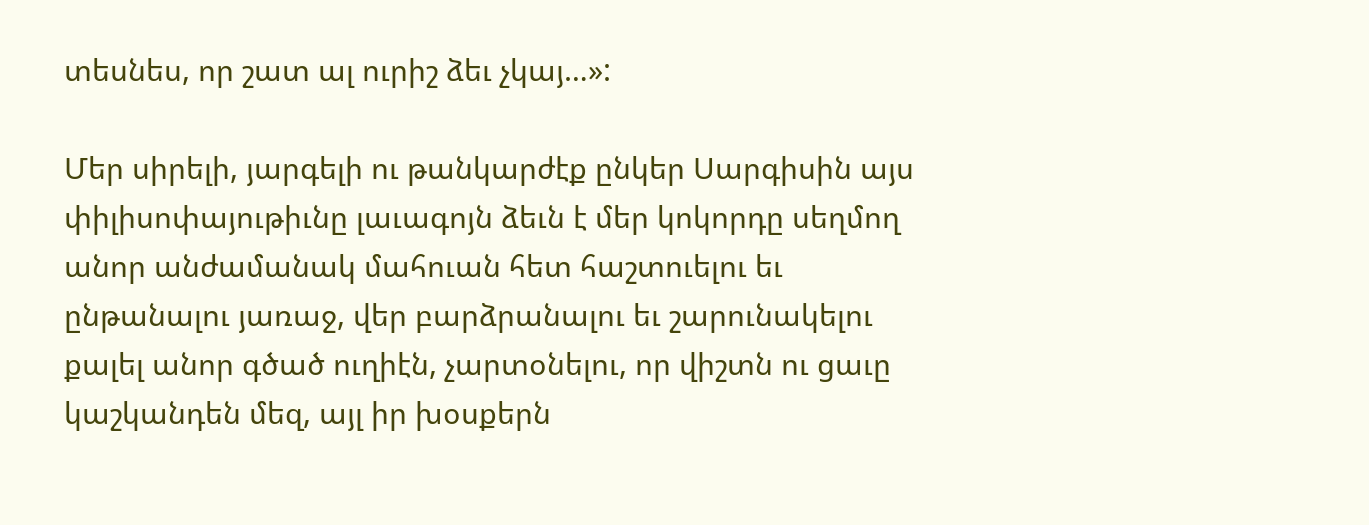տեսնես, որ շատ ալ ուրիշ ձեւ չկայ…»:

Մեր սիրելի, յարգելի ու թանկարժէք ընկեր Սարգիսին այս փիլիսոփայութիւնը լաւագոյն ձեւն է մեր կոկորդը սեղմող անոր անժամանակ մահուան հետ հաշտուելու եւ ընթանալու յառաջ, վեր բարձրանալու եւ շարունակելու քալել անոր գծած ուղիէն, չարտօնելու, որ վիշտն ու ցաւը կաշկանդեն մեզ, այլ իր խօսքերն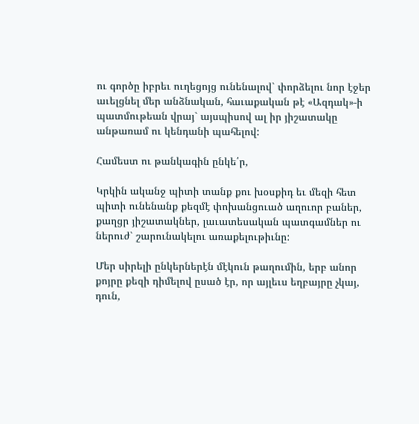ու գործը իբրեւ ուղեցոյց ունենալով` փորձելու նոր էջեր աւելցնել մեր անձնական, հաւաքական թէ «Ազդակ»-ի պատմութեան վրայ` այսպիսով ալ իր յիշատակը անթառամ ու կենդանի պահելով:

Համեստ ու թանկագին ընկե՛ր,

Կրկին ականջ պիտի տանք քու խօսքիդ եւ մեզի հետ պիտի ունենանք քեզմէ փոխանցուած աղուոր բաներ, քաղցր յիշատակներ, լաւատեսական պատգամներ ու ներուժ` շարունակելու առաքելութիւնը:

Մեր սիրելի ընկերներէն մէկուն թաղումին, երբ անոր քոյրը քեզի դիմելով ըսած էր, որ այլեւս եղբայրը չկայ, դուն,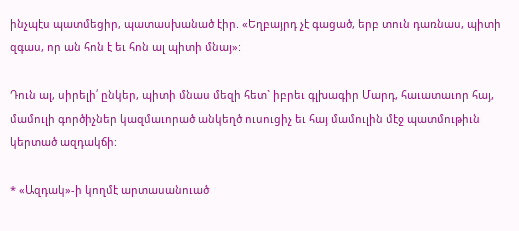ինչպէս պատմեցիր, պատասխանած էիր. «Եղբայրդ չէ գացած, երբ տուն դառնաս, պիտի զգաս, որ ան հոն է եւ հոն ալ պիտի մնայ»:

Դուն ալ, սիրելի՛ ընկեր, պիտի մնաս մեզի հետ` իբրեւ գլխագիր Մարդ, հաւատաւոր հայ, մամուլի գործիչներ կազմաւորած անկեղծ ուսուցիչ եւ հայ մամուլին մէջ պատմութիւն կերտած ազդակճի:

* «Ազդակ»-ի կողմէ արտասանուած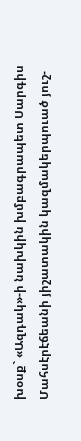խօսք` «Ազդակ»-ի նախկին խմբագրապետ Սարգիս Մահսէրէճեանի յիշատակին կազմակերպուած յուշ-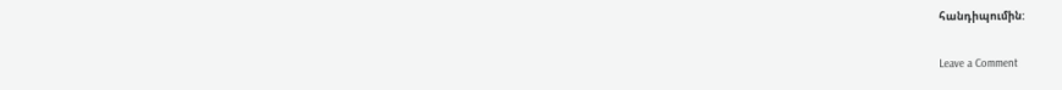հանդիպումին:

Leave a Comment